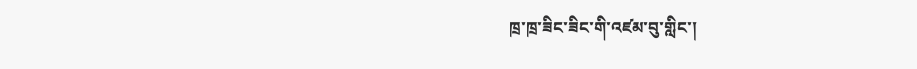ཁྲ་ཁྲ་ཟིང་ཟིང་གི་འཛམ་བུ་གླིང་།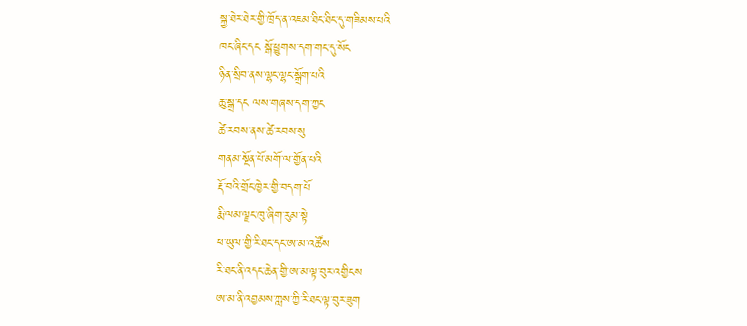སྐྱ་ཐེར་ཐེར་གྱི་ཁྲོད་ན་འཇམ་ཐིང་ཐིང་དུ་གཟིམས་པའི
ཁང་ཞིང་དང སྒོ་ཕྱུགས་དག་གང་དུ་སོང
ཉིན་སྲིབ་ནས་ལྷང་ལྷང་སྒྲོག་པའི
ཆུ་སྒྲ་དང ལས་གཞས་དག་ཀྱང
ཚེ་རབས་ནས་ཚེ་རབས་སུ
གནམ་སྔོན་པོ་མགོ་ལ་གྱོན་པའི
རྡོ་བའི་གྲོང་ཁྱེར་གྱི་བདག་པོ
རྨི་ལམ་ལྗང་ཁུ་ཞིག་རུམ་སྟེ
ཕ་ཡུལ་གྱི་རི་ཐང་དང་ཨ་མ་འཚོས
རི་ཐང་ནི་འདང་ཆེན་གྱི་ཨ་མ་ལྟ་བུར་འགྱིངས
ཨ་མ་ནི་འབྱམས་ཀླས་ཀྱི་རི་ཐང་ལྟ་བུར་ཟུག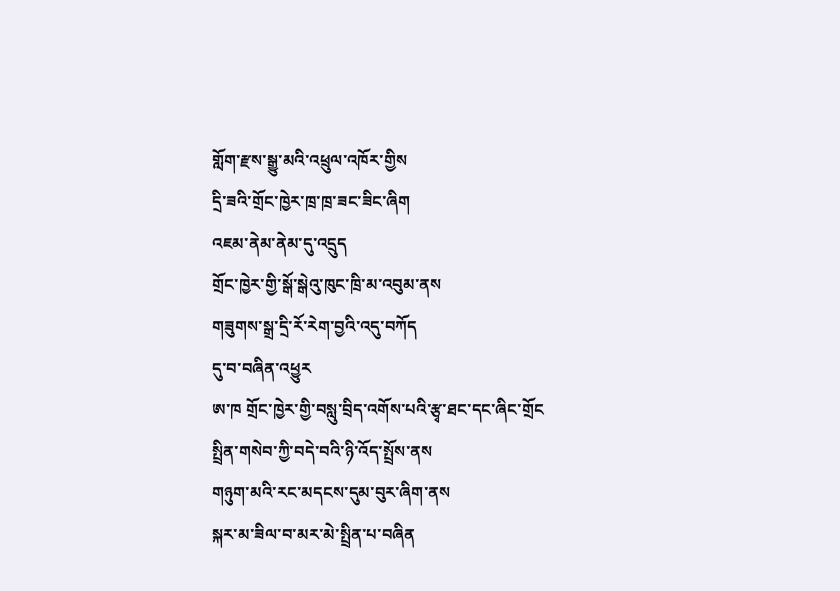གློག་རྫས་སྒྱུ་མའི་འཕྲུལ་འཁོར་གྱིས
དྲི་ཟའི་གྲོང་ཁྱེར་ཁྲ་ཁྲ་ཟང་ཟིང་ཞིག
འཇམ་ནེམ་ནེམ་དུ་འདྲུད
གྲོང་ཁྱེར་གྱི་སྒོ་སྒེའུ་ཁུང་ཁྲི་མ་འབུམ་ནས
གཟུགས་སྒྲ་དྲི་རོ་རེག་བྱའི་འདུ་བཀོད
དུ་བ་བཞིན་འཕྱུར
ཨ་ཁ གྲོང་ཁྱེར་གྱི་བསླུ་བྲིད་འགོས་པའི་རྩྭ་ཐང་དང་ཞིང་གྲོང
སྤྲིན་གསེབ་ཀྱི་བདེ་བའི་ཉི་འོད་སྤྲོས་ནས
གཉུག་མའི་རང་མདངས་དུམ་བུར་ཞིག་ནས
སྐར་མ་ཟིལ་བ་མར་མེ་སྤྲིན་པ་བཞིན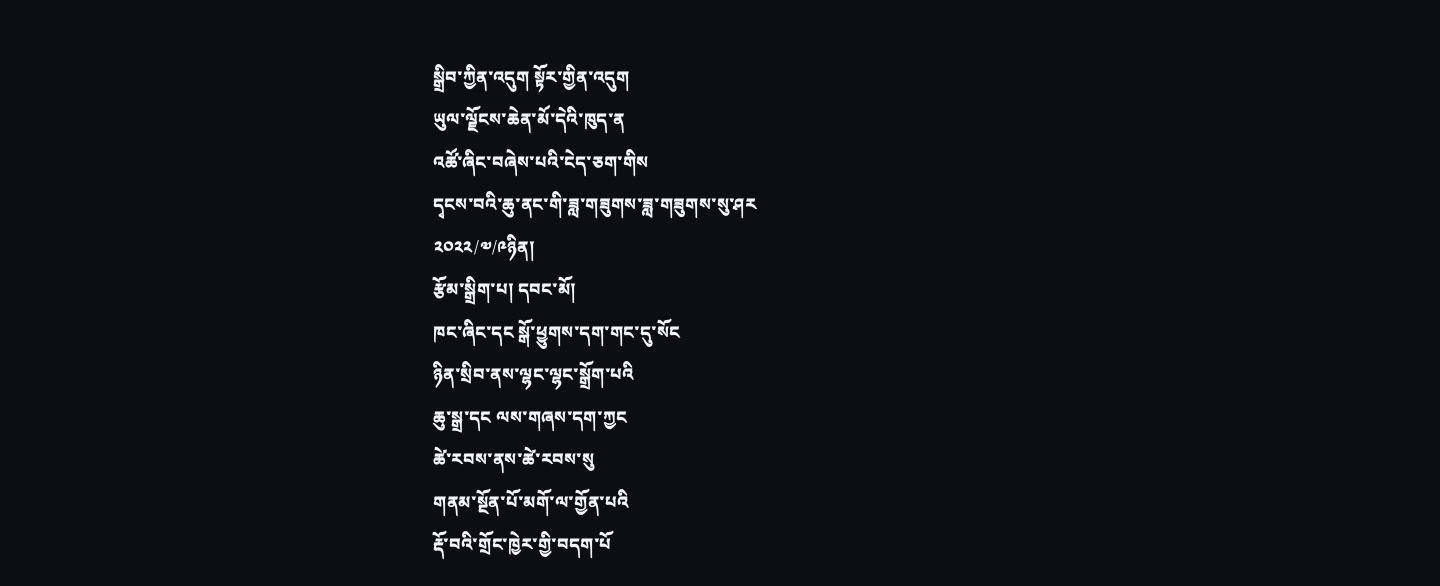སྒྲིབ་ཀྱིན་འདུག སྟོར་གྱིན་འདུག
ཡུལ་ལྗོངས་ཆེན་མོ་དེའི་ཁུད་ན
འཚོ་ཞིང་བཞེས་པའི་ངེད་ཅག་གིས
དྭངས་བའི་ཆུ་ནང་གི་ཟླ་གཟུགས་ཟླ་གཟུགས་སུ་ཤར
༢༠༢༢/༧/༩ཉིན།
རྩོམ་སྒྲིག་པ། དབང་མོ།
ཁང་ཞིང་དང སྒོ་ཕྱུགས་དག་གང་དུ་སོང
ཉིན་སྲིབ་ནས་ལྷང་ལྷང་སྒྲོག་པའི
ཆུ་སྒྲ་དང ལས་གཞས་དག་ཀྱང
ཚེ་རབས་ནས་ཚེ་རབས་སུ
གནམ་སྔོན་པོ་མགོ་ལ་གྱོན་པའི
རྡོ་བའི་གྲོང་ཁྱེར་གྱི་བདག་པོ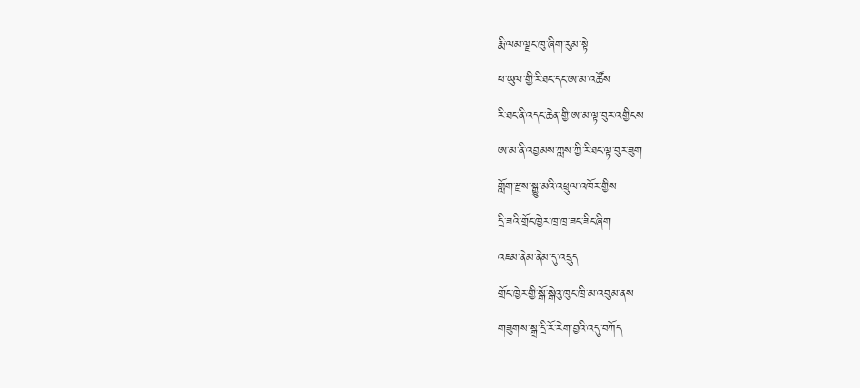རྨི་ལམ་ལྗང་ཁུ་ཞིག་རུམ་སྟེ
ཕ་ཡུལ་གྱི་རི་ཐང་དང་ཨ་མ་འཚོས
རི་ཐང་ནི་འདང་ཆེན་གྱི་ཨ་མ་ལྟ་བུར་འགྱིངས
ཨ་མ་ནི་འབྱམས་ཀླས་ཀྱི་རི་ཐང་ལྟ་བུར་ཟུག
གློག་རྫས་སྒྱུ་མའི་འཕྲུལ་འཁོར་གྱིས
དྲི་ཟའི་གྲོང་ཁྱེར་ཁྲ་ཁྲ་ཟང་ཟིང་ཞིག
འཇམ་ནེམ་ནེམ་དུ་འདྲུད
གྲོང་ཁྱེར་གྱི་སྒོ་སྒེའུ་ཁུང་ཁྲི་མ་འབུམ་ནས
གཟུགས་སྒྲ་དྲི་རོ་རེག་བྱའི་འདུ་བཀོད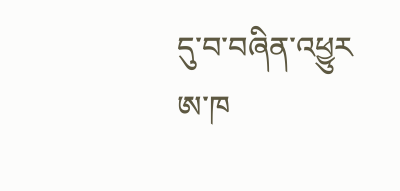དུ་བ་བཞིན་འཕྱུར
ཨ་ཁ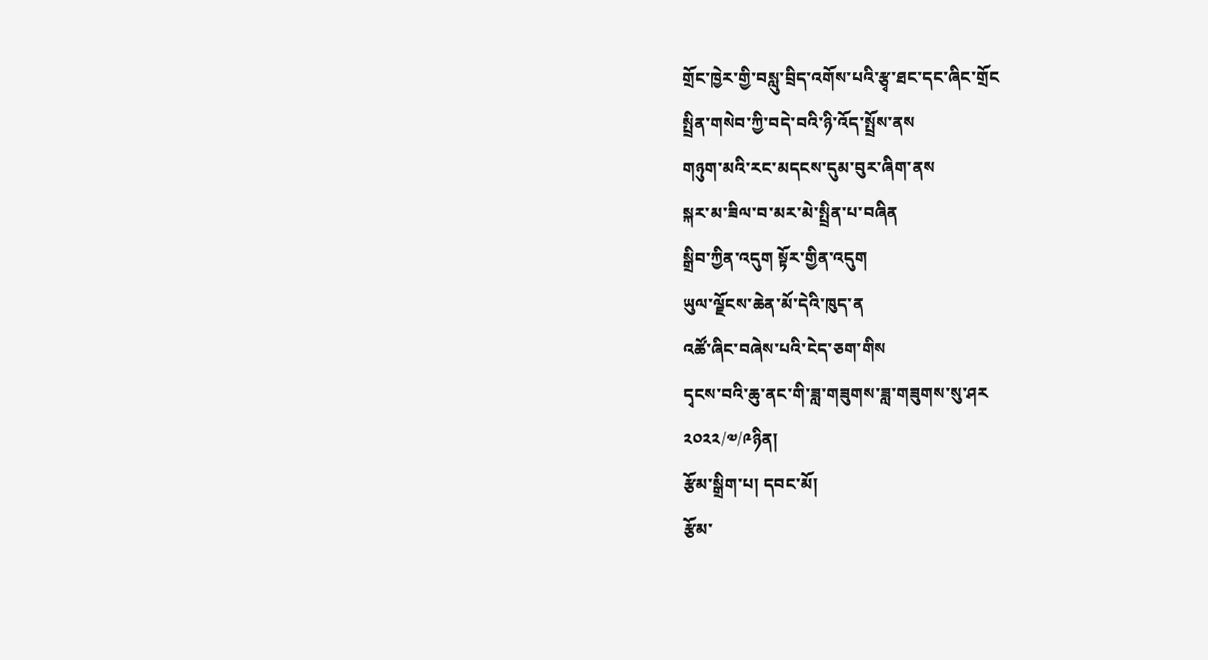གྲོང་ཁྱེར་གྱི་བསླུ་བྲིད་འགོས་པའི་རྩྭ་ཐང་དང་ཞིང་གྲོང
སྤྲིན་གསེབ་ཀྱི་བདེ་བའི་ཉི་འོད་སྤྲོས་ནས
གཉུག་མའི་རང་མདངས་དུམ་བུར་ཞིག་ནས
སྐར་མ་ཟིལ་བ་མར་མེ་སྤྲིན་པ་བཞིན
སྒྲིབ་ཀྱིན་འདུག སྟོར་གྱིན་འདུག
ཡུལ་ལྗོངས་ཆེན་མོ་དེའི་ཁུད་ན
འཚོ་ཞིང་བཞེས་པའི་ངེད་ཅག་གིས
དྭངས་བའི་ཆུ་ནང་གི་ཟླ་གཟུགས་ཟླ་གཟུགས་སུ་ཤར
༢༠༢༢/༧/༩ཉིན།
རྩོམ་སྒྲིག་པ། དབང་མོ།
རྩོམ་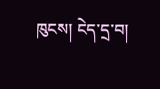ཁུངས། ངེད་དྲ་བ།